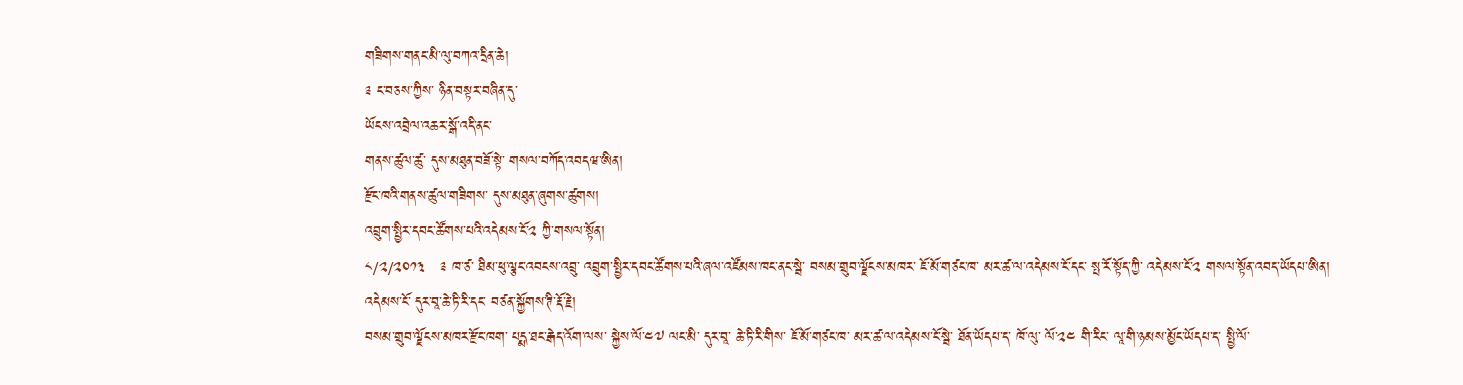གཟིགས་གནང་མི་ལུ་བཀའ་དྲིན་ཆེ།
༉ ང་བཅས་ཀྱིས་ ཉིན་བསྟར་བཞིན་དུ་
ཡོངས་འབྲེལ་འཆར་སྒོ་འདི་ནང་
གནས་ཚུལ་ཚུ་ དུས་མཐུན་བཟོ་སྟེ་ གསལ་བཀོད་འབདཝ་ཨིན།
རྫོང་ཁའི་གནས་ཚུལ་གཟིགས་ དུས་མཐུན་ཞུགས་ཚུགས།
འབྲུག་སྤྱིར་དབང་ཚོགས་པའི་འདེམས་ངོ་༢ ཀྱི་གསལ་སྟོན།
༨/༢/༢༠༡༣   ༉ ཁ་ཙ་ ཐིམ་ཕུ་ལྕང་འབངས་འབྲུ་ འབྲུག་སྤྱིར་དབང་ཚོགས་པའི་ཞལ་འཛོམས་ཁང་ནང་སྦེ་ བསམ་གྲུབ་ལྗོངས་མཁར་ ཇོ་མོ་གཙང་ཁ་ མར་ཚ་ལ་འདེམས་ངོ་དང་ སྤ་རོ་སྟོད་ཀྱི་ འདེམས་ངོ་༢ གསལ་སྟོན་འབད་ཡོདཔ་ཨིན།
འདེམས་ངོ་ དུར་བཱ་ཆེ་ཏི་རི་དང་ བཙན་སྐྱོགས་ཊི་རྡོ་རྗེ།
བསམ་གྲུབ་ལྗོངས་མཁར་རྫོང་ཁག་ པདྨ་ཐང་རྒེད་འོག་ལས་ སྐྱེས་ལོ་༤༧ ལང་མི་ དུར་བཱ་ ཆེ་ཏི་རི་གིས་ ཇོ་མོ་གཙང་ཁ་ མར་ཚ་ལ་འདེམས་ངོ་སྦེ་ ཐོན་ཡོདཔ་ད་ ཁོ་ལུ་ ལོ་༢༤ གི་རིང་ ལཱ་གི་ཉམས་མྱོང་ཡོདཔ་ད་ སྤྱི་ལོ་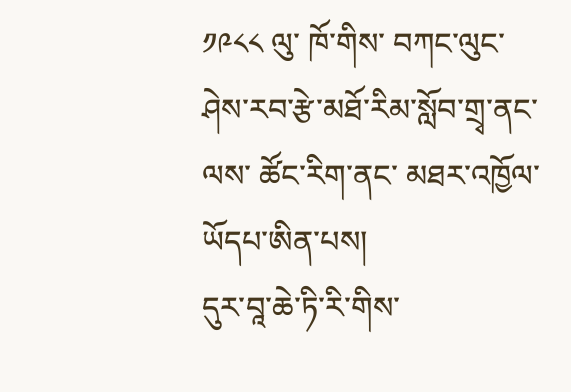༡༩༨༨ ལུ་ ཁོ་གིས་ བཀང་ལུང་ཤེས་རབ་རྩེ་མཐོ་རིམ་སློབ་གྲྭ་ནང་ལས་ ཚོང་རིག་ནང་ མཐར་འཁྱོལ་ཡོདཔ་ཨིན་པས།
དུར་བཱ་ཆེ་ཏི་རི་གིས་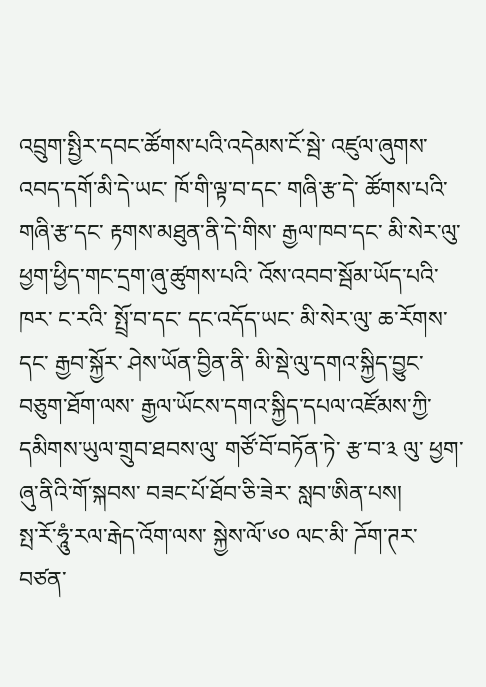འབྲུག་སྤྱིར་དབང་ཚོགས་པའི་འདེམས་ངོ་སྦེ་ འཛུལ་ཞུགས་འབད་དགོ་མི་དེ་ཡང་ ཁོ་གི་ལྟ་བ་དང་ གཞི་རྩ་དེ་ ཚོགས་པའི་གཞི་རྩ་དང་ རྟགས་མཐུན་ནི་དེ་གིས་ རྒྱལ་ཁབ་དང་ མི་སེར་ལུ་ ཕྱག་ཕྱིད་གང་དྲག་ཞུ་ཚུགས་པའི་ འོས་འབབ་སྦོམ་ཡོད་པའི་ཁར་ ང་རའི་ སྤྲོ་བ་དང་ དང་འདོད་ཡང་ མི་སེར་ལུ་ ཆ་རོགས་དང་ རྒྱབ་སྐྱོར་ ཤེས་ཡོན་བྱིན་ནི་ མི་སྡེ་ལུ་དགའ་སྐྱིད་བྱུང་བཅུག་ཐོག་ལས་ རྒྱལ་ཡོངས་དགའ་སྐྱིད་དཔལ་འཛོམས་ཀྱི་ དམིགས་ཡུལ་གྲུབ་ཐབས་ལུ་ གཙོ་བོ་བཏོན་ཏེ་ རྩ་བ་༣ ལུ་ ཕྱག་ཞུ་ནིའི་གོ་སྐབས་ བཟང་པོ་ཐོབ་ཅི་ཟེར་ སླབ་ཨིན་པས།
སྤ་རོ་ཧཱུཾ་རལ་རྒེད་འོག་ལས་ སྐྱེས་ལོ་༦༠ ལང་མི་ ཌོག་ཊར་ བཙན་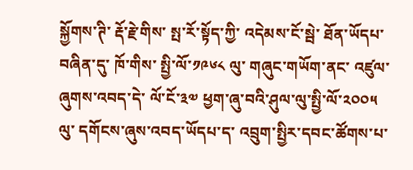སྐྱོགས་ཊི་ རྡོ་རྗེ་གིས་ སྤ་རོ་སྟོད་ཀྱི་ འདེམས་ངོ་སྦེ་ ཐོན་ཡོདཔ་བཞིན་དུ་ ཁོ་གིས་ སྤྱི་ལོ་༡༩༦༨ ལུ་ གཞུང་གཡོག་ནང་ འཛུལ་ཞུགས་འབད་དེ་ ལོ་ངོ་༣༧ ཕྱག་ཞུ་བའི་ཤུལ་ལུ་སྤྱི་ལོ་༢༠༠༥ ལུ་ དགོངས་ཞུས་འབད་ཡོདཔ་ད་ འབྲུག་སྤྱིར་དབང་ཚོགས་པ་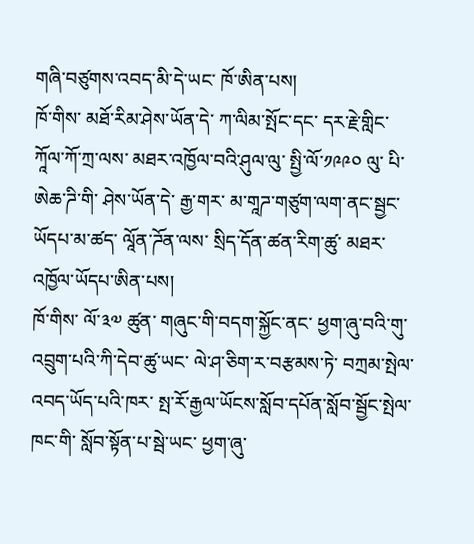གཞི་བཙུགས་འབད་མི་དེ་ཡང་ ཁོ་ཨིན་པས།
ཁོ་གིས་ མཐོ་རིམ་ཤེས་ཡོན་དེ་ ཀ་ལིམ་སྤོང་དང་ དར་རྗེ་གླིང་ ཀཱོལ་ཀོ་ཀྲ་ལས་ མཐར་འཁྱོལ་བའི་ཤུལ་ལུ་ སྤྱི་ལོ་༡༩༩༠ ལུ་ པི་ཨེཆ་ཌི་གི་ ཤེས་ཡོན་དེ་ རྒྱ་གར་ མ་གཱཌ་གཙུག་ལག་ནང་སྦྱང་ཡོདཔ་མ་ཚད་ ལཱོན་ཌོན་ལས་ སྲིད་དོན་ཚན་རིག་ཚུ་ མཐར་འཁྱོལ་ཡོདཔ་ཨིན་པས།
ཁོ་གིས་ ལོ་༣༧ ཚུན་ གཞུང་གི་བདག་སྐྱོང་ནང་ ཕྱག་ཞུ་བའི་གུ་ འབྲུག་པའི་ཀི་དེབ་ཚུ་ཡང་ ལེ་ཤ་ཅིག་ར་བརྩམས་ཏེ་ བཀྲམ་སྤེལ་འབད་ཡོད་པའི་ཁར་ སྤ་རོ་རྒྱལ་ཡོངས་སློབ་དཔོན་སློབ་སྦྱོང་སྤེལ་ཁང་གི་ སློབ་སྟོན་པ་སྦེ་ཡང་ ཕྱག་ཞུ་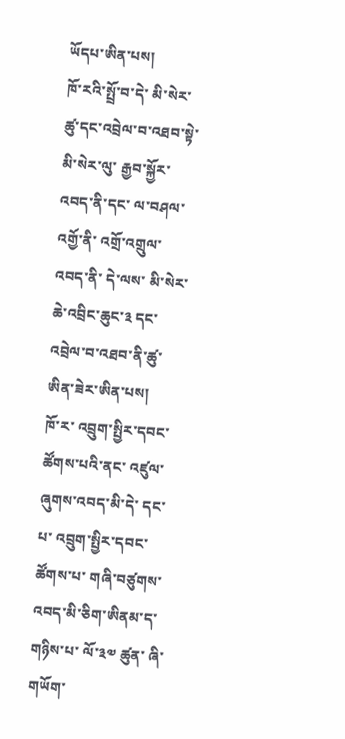ཡོདཔ་ཨིན་པས།
ཁོ་རའི་སྤྲོ་བ་དེ་ མི་སེར་ཚུ་དང་འབྲེལ་བ་འཐབ་སྟེ་ མི་སེར་ལུ་ རྒྱབ་སྐྱོར་འབད་ནི་དང་ ལ་བཤལ་འགྱོ་ནི་ འགྲོ་འགྲུལ་འབད་ནི་ དེ་ལས་ མི་སེར་ཆེ་འབྲིང་ཆུང་༣ དང་ འབྲེལ་བ་འཐབ་ནི་ཚུ་ ཨིན་ཟེར་ཨིན་པས།
ཁོ་ར་ འབྲུག་སྤྱིར་དབང་ཚོགས་པའི་ནང་ འཛུལ་ཞུགས་འབད་མི་དེ་ དང་པ་ འབྲུག་སྤྱིར་དབང་ཚོགས་པ་ གཞི་བཙུགས་འབད་མི་ཅིག་ཨིནམ་ད་ གཉིས་པ་ ལོ་༣༧ ཚུན་ ཞི་གཡོག་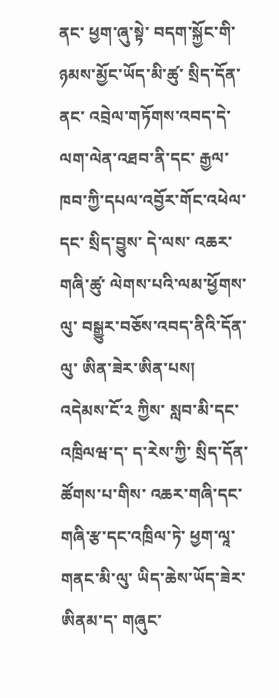ནང་ ཕྱག་ཞུ་སྟེ་ བདག་སྐྱོང་གི་ཉམས་མྱོང་ཡོད་མི་ཚུ་ སྲིད་དོན་ནང་ འབྲེལ་གཏོགས་འབད་དེ་  ལག་ལེན་འཐབ་ནི་དང་ རྒྱལ་ཁབ་ཀྱི་དཔལ་འབྱོར་གོང་འཕེལ་དང་ སྲིད་བྱུས་ དེ་ལས་ འཆར་གཞི་ཚུ་ ལེགས་པའི་ལམ་ཕྱོགས་ལུ་ བསྒྱུར་བཅོས་འབད་ནིའི་དོན་ལུ་ ཨིན་ཟེར་ཨིན་པས།
འདེམས་ངོ་༢ ཀྱིས་ སླབ་མི་དང་འཁྲིལཝ་ད་ ད་རེས་ཀྱི་ སྲིད་དོན་ཚོགས་པ་གིས་ འཆར་གཞི་དང་ གཞི་རྩ་དང་འཁྲིལ་ཏེ་ ཕྱག་ལཱ་གནང་མི་ལུ་ ཡིད་ཆེས་ཡོད་ཟེར་ཨིནམ་ད་ གཞུང་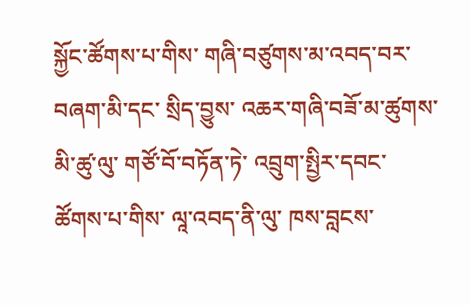སྐྱོང་ཚོགས་པ་གིས་ གཞི་བཙུགས་མ་འབད་བར་བཞག་མི་དང་ སྲིད་བྱུས་ འཆར་གཞི་བཟོ་མ་ཚུགས་མི་ཚུ་ལུ་ གཙོ་བོ་བཏོན་ཏེ་ འབྲུག་སྤྱིར་དབང་ཚོགས་པ་གིས་ ལཱ་འབད་ནི་ལུ་ ཁས་བླངས་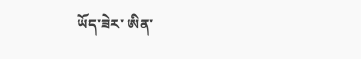ཡོད་ཟེར་ ཨིན་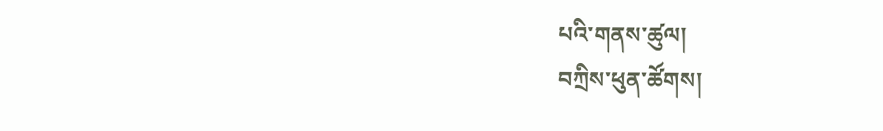པའི་གནས་ཚུལ།
བཀྲིས་ཕུན་ཚོགས།